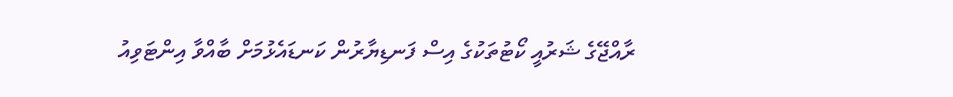ރާއްޖޭގެ ޝަރުއީ ކޯޓުތަކުގެ އިސް ފަނޑިޔާރުން ކަނޑައެޅުމަށް ބާއްވާ އިންޓަވިއު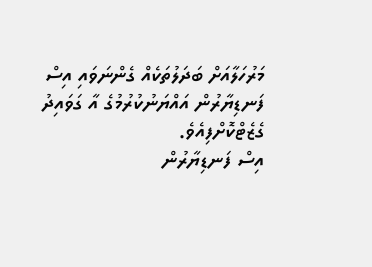މަރުހަލާއަށް ބަދަލުތަކެއް ގެންނަވައި އިސް ފަނޑިޔާރުން އައްޔަނުކުރުމުގެ އާ ގަވައިދު ގެޒެޓްކޮށްފިއެވެ.
އިސް ފަނޑިޔާރުން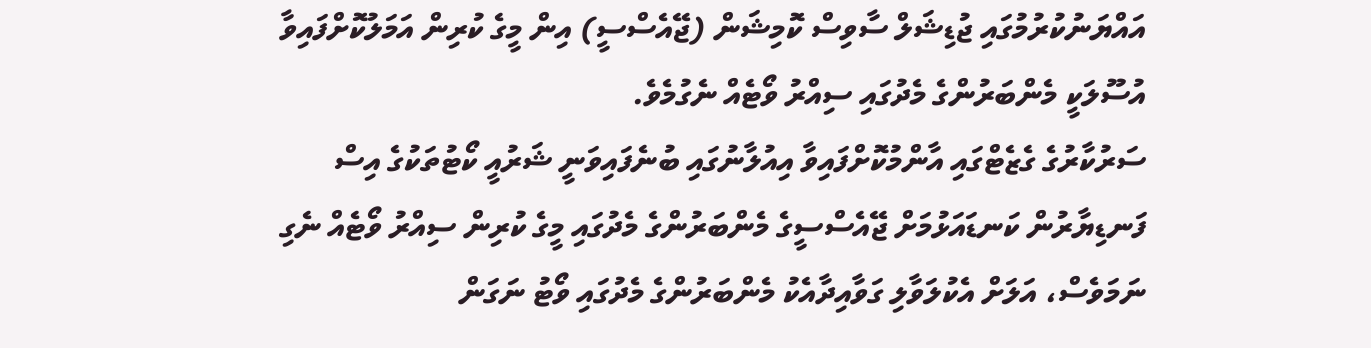އައްޔަނުކުރުމުގައި ޖުޑިޝަލް ސާވިސް ކޮމިޝަން (ޖޭއެސްސީ) އިން މީގެ ކުރިން އަމަލުކޮށްފައިވާ އުސޫލަކީ މެންބަރުންގެ މެދުގައި ސިއްރު ވޯޓެއް ނެގުމެވެ.
ސަރުކާރުގެ ގެޒެޓްގައި އާންމުކޮށްފައިވާ އިއުލާނުގައި ބުނެފައިވަނީ ޝަރުއީ ކޯޓުތަކުގެ އިސް ފަނޑިޔާރުން ކަނޑައަޅުމަށް ޖޭއެސްސީގެ މެންބަރުންގެ މެދުގައި މީގެ ކުރިން ސިއްރު ވޯޓެއް ނެގި ނަމަވެސް، އަލަށް އެކުލަވާލި ގަވާއިދާއެކު މެންބަރުންގެ މެދުގައި ވޯޓު ނަގަން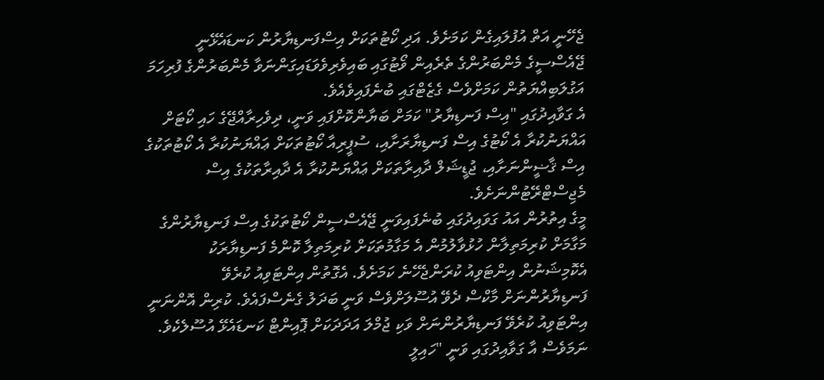ޖެހޭނީ އަތް އުފުލައިގެން ކަމަށެވެ. އަދި ކޯޓުތަކަށް އިސްފަނޑިޔާރުން ކަނޑައެޅޭނީ ޖޭއެސްސީގެ މެންބަރުންގެ ތެރެއިން ވޯޓުގައި ބައިވެރިވެވަޑައިގަންނަވާ މެންބަރުންގެ ފުރިހަމަ އަގުލަބިއްޔަތުން ކަމަށްވެސް ގެޒެޓްގައި ބުނެފައިވެއެވެ.
އެ ގަވާއިދުގައި "އިސް ފަނޑިޔާރު" ކަމަށް ބަޔާންކޮށްފައި ވަނީ، ދިވެހިރާއްޖޭގެ ހައި ކޯޓަށް އައްޔަނުކުރާ އެ ކޯޓުގެ އިސް ފަނޑިޔާރަށާއި، ސުޕީރިއާ ކޯޓުތަކަށް ޢައްޔަނުކުރާ އެ ކޯޓުތަކުގެ އިސް ޤާޟީންނަށާއި، ޖުޑީޝަލް ދާއިރާތަކަށް ޢައްޔަނުކުރާ އެ ދާއިރާތަކުގެ އިސް މެޖިސްޓްރޭޓުންނަށެވެ.
މީގެ އިތުރުން އައު ގަވައިދުގައި ބުނެފައިވަނީ ޖޭއެސްސީން ކޯޓުތަކުގެ އިސް ފަނޑިޔާރުންގެ މަގާމަށް ކުރިމަތިލާން ހުޅުވާލުމުން އެ މަގާމުތަކަށް ކުރިމަތިލާ ކޮންމެ ފަނޑިޔާރަކު އެކޮމިޝަނުން އިންޓަވިއު ކުރަންޖެހޭނެ ކަމަށެވެ. އެގޮތުން އިންޓަވިއު ކުރެވޭ ފަނޑިޔާރުންނަށް މާކްސް ދެވޭ އުސޫލަށްވެސް ވަނީ ބަދަލު ގެނެސްފައެވެ. ކުރިން އޮންނަނީ އިންޓަވިއު ކުރެވޭ ފަނޑިޔާރުންނަށް ވަކި ޖުމްލަ އަދަދަކަށް ޕޮއިންޓް ކަނޑައެޅޭ އުސޫލެކެވެ. ނަމަވެސް އާ ގަވާއިދުގައި ވަނީ "ހައިލީ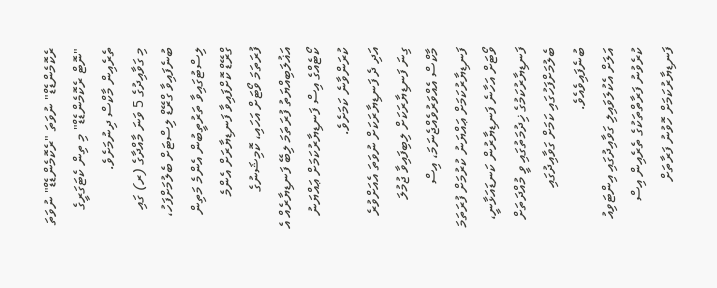ރެކޮމެންޑެޑް" ނުވަތަ "ރެކޮމެންޑެޑް" ނުވަތަ "ނޮޓް ރެކޮމެންޑެޑް" މި ތިން ކެޓަގަރީގެ ތެރެއިން މާކްސް ދިނުމަށެވެ.
މި ގަވާއިދުގެ 5 ވަނަ މާއްދާގެ (ރ) ގައި ބުނެފައިވާ ގްރޭޑް ލިސްޓަށް ބެލުމަށްފަހު، ލިސްޓުގައިވާ ތަރުތީބުން އެންމެ މަތިން ގްރޭޑް ކޮށްފައިވާ ފަނޑިޔާރަށް އެންމެ ފުރަތަމަ ވޯޓަށް އަހައި، ކޮމިޝަނުގެ އަޣުލަބިއްޔަތު ފުރަތަމަ ލިބޭ ފަނޑިޔާރެއް އެ ކޯޓެއްގެ އިސް ފަނޑިޔާރުކަމަށް ޢައްޔަނު ކުރަންވާނެ ކަމަށެވެ.
އަދި ދެ ފަނޑިޔާރަކަށް ނުވަތަ އެއަށްވުރެ ގިނަ ފަނޑިޔާރަކަށް ލިބިފައިވާ ޖުމުލަ މާކްސް އެއްވަރުވެއްޖެނަމަ، އިސް ފަނޑިޔާރުކަމަށް ޢައްޔަނު ކުރުމަށް ފުރަތަމަ ވޯޓަށް އަހާނެ ފަނޑިޔާރުން ކަނޑައަޅާނީ، ފަނޑިޔާރުކަމުގެ ޚިދުމަތުގައި ވީ މުއްދަތަށް ބެލުމަށްފަހުގައި ކަމަށް ގަވާއިދުގައި ބުނެފައިވެއެވެ.
އަލަށް އެކުލަވައިލި ގަވާއިދުގައި އިންޓަވިއު ކުރެވުނު ފަރާތްތަކުގެ ތެރެއިން އިސް ފަނޑިޔާރުކަމަށް ހޮވުނު ފަރާތަށް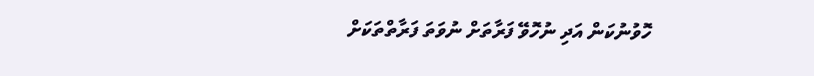ހޮވުނުކަން އަދި ނުހޮވޭ ފަރާތަށް ނުވަތަ ފަރާތްތަކަށް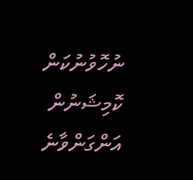ނުހޮވުނުކަން ކޮމިޝަނުން އަންގަންވާނެ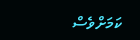ކަމަށްވެސް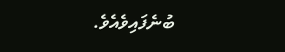ބުނެފައިވެއެވެ.